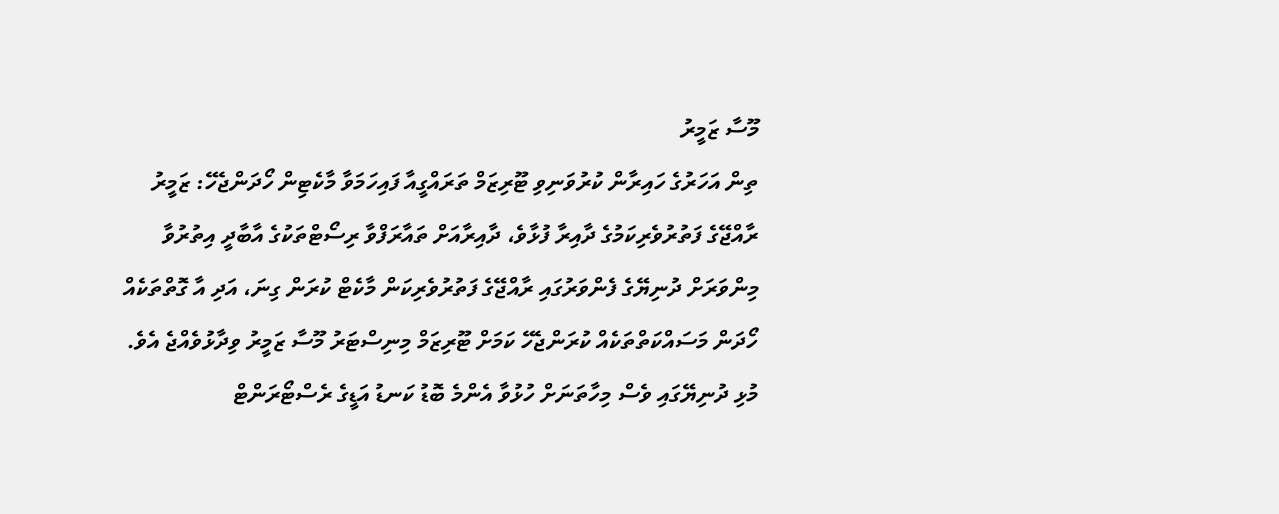މޫސާ ޒަމީރު
ތިން އަހަރުގެ ހައިރާން ކުރުވަނިވި ޓޫރިޒަމް ތަރައްގީއާ ފައިހަމަވާ މާކެޓިން ހޯދަންޖެހޭ: ޒަމީރު
ރާއްޖޭގެ ފަތުރުވެރިކަމުގެ ދާއިރާ ފުޅާވެ، ދާއިރާއަށް ތައާރަފްވާ ރިސޯޓްތަކުގެ އާބާދީ އިތުރުވާ މިންވަރަށް ދުނިޔޭގެ ފެންވަރުގައި ރާއްޖޭގެ ފަތުރުވެރިކަން މާކެޓް ކުރަން ގިނަ، އަދި އާ ގޮތްތަކެއް ހޯދަން މަސައްކަތްތަކެއް ކުރަންޖެހޭ ކަމަށް ޓޫރިޒަމް މިނިސްޓަރު މޫސާ ޒަމީރު ވިދާޅުވެއްޖެ އެވެ.
މުޅި ދުނިޔޭގައި ވެސް މިހާތަނަށް ހުޅުވާ އެންމެ ބޮޑު ކަނޑު އަޑީގެ ރެސްޓޯރަންޓް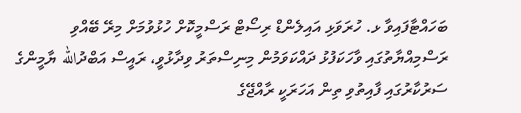ބަހައްޓާފައިވާ ޅ. ހުރަވަޅި އައިލެންޑް ރިސޯޓް ރަސްމީކޮށް ހުޅުވުމަށް މިރޭ ބޭއްވި ރަސްމިއްޔާތުގައި ވާހަކަފުޅު ދައްކަވަމުން މިނިސްތަރު ވިދާޅުވީ، ރައީސް އަބްދުالله ޔާމީންގެ ސަރުކާރުގައި ފާއިތުވި ތިން އަހަރަކީ ރާއްޖޭގެ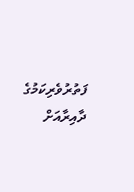ފަތުރުވެރިކަމުގެ ދާއިރާއަށް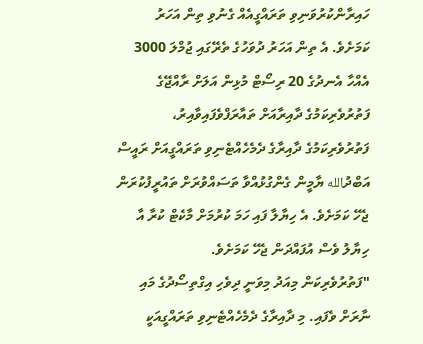ހައިރާންކުރުވަނިވި ތަރައްގީއެއް ގެނުވި ތިން އަހަރު ކަމަށެވެ. އެ ތިން އަހަރު ދުވަހުގެ ތެރޭގައި ޖުމްލަ 3000 އެއްހާ އެނދުގެ 20 ރިސޯޓް މުޅިން އަލަށް ރާއްޖޭގެ ފަތުރުވެރިކަމުގެ ދާއިރާއަށް ތައާރަފްވެފައިވާއިރު، ފަތުރުވެރިކަމުގެ ދާއިރާގެ ދެމެހެއްޓެނިވި ތަރައްގީއަށް ރައީސް އަބްދުالله ޔާމީން ގެންގުޅުއްވާ ތަސައްވުރަށް ތައުރީފުކުރަން ޖެހޭ ކަމަށެވެ. އެ ހިޔާލާ ފައި ހަމަ ކުރުމަށް މާކެޓް ކުރާ އާ ހިޔާލު ވެސް އުފައްދަން ޖެހޭ ކަމަށެވެ.
"ފަތުރުވެރިކަން މިއަދު މިވަނީ ދިވެހި އިގްތިސޯދުގެ މައި ނާރަށް ވެފައި. މި ދާއިރާގެ ދެމެހެއްޓެނިވި ތަރައްގީއަކީ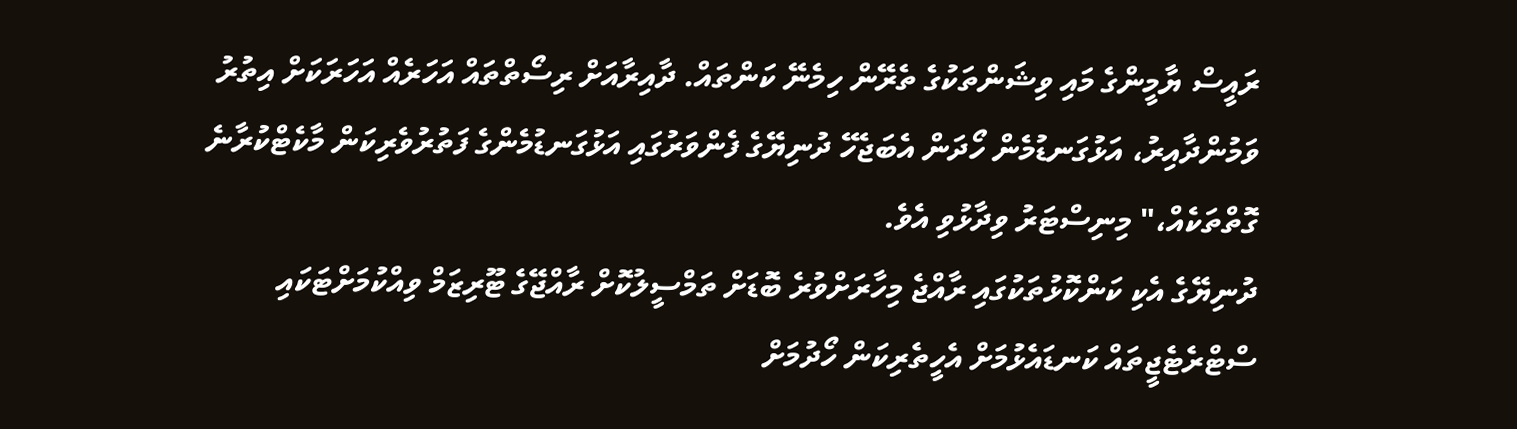ރައީސް ޔާމީންގެ މައި ވިޝަންތަކުގެ ތެރޭން ހިމެނޭ ކަންތައް. ދާއިރާއަށް ރިސޯތްތައް އަހަރެއް އަހަރަކަށް އިތުރު ވަމުންދާއިރު، އަޅުގަނޑުމެން ހޯދަން އެބަޖެހޭ ދުނިޔޭގެ ފެންވަރުގައި އަޅުގަނޑުމެންގެ ފަތުރުވެރިކަން މާކެޓްކުރާނެ ގޮތްތަކެއް،" މިނިސްޓަރު ވިދާޅުވި އެވެ.
ދުނިޔޭގެ އެކި ކަންކޮޅުތަކުގައި ރާއްޖެ މިހާރަށްވުރެ ބޮޑަށް ތަމްސީލުކޮށް ރާއްޖޭގެ ޓޫރިޒަމް ވިއްކުމަށްޓަކައި ސްޓްރެޓެޖީތައް ކަނޑައެޅުމަށް އެހީތެރިކަން ހޯދުމަށް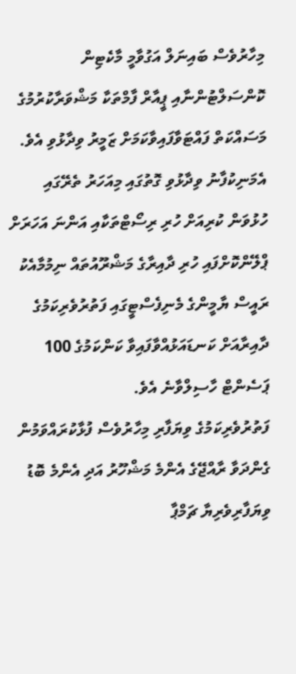މިހާރުވެސް ބައިނަލް އަގުވާމީ މާކެޓިން ކޮންސަލްޓުންނާއި ޕީއާރް ފާމްތަކާ މަޝްވަރާކުރުމުގެ މަސައްކަތް ފައްޓަވާފައިވާކަމަށް ޒަމީރު ވިދާޅުވި އެވެ. އެމަނިކުފާނު ވިދާޅުވި ގޮތުގައި މިއަހަރު ތެރޭގައި ހުޅުވަން ކުރިއަށް ހުރި ރިސޯޓްތަކާއި އަންނަ އަހަރަށް ޕްލޭންކޮށްފައި ހުރި ދާއިރާގެ މަޝްރޫއުތައް ނިމުމާއެކު ރައީސް ޔާމީންގެ މެނިފެސްޓީގައި ފަތުރުވެރިކަމުގެ ދާއިރާއަށް ކަނޑައަޅުއްވާފައިވާ ކަންކަމުގެ 100 ޕަސެންޓް ހާސިލްވާނެ އެވެ.
ފަތުރުވެރިކަމުގެ ވިޔަފާރި މިހާރުވެސް ފުޅާކުރައްވަމުން ގެންދަވާ ރާއްޖޭގެ އެންމެ މަޝްހޫރު އަދި އެންމެ ބޮޑު ވިޔަފާރިވެރިޔާ ޗަމްޕާ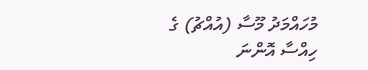މުހައްމަދު މޫސާ (އުއްޗު) ގެ ހިއްސާ އޮންނަ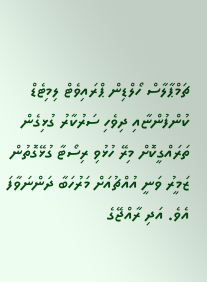ޗަމްޕާލާސް ހޯލްޑިން ޕްރައިވެޓް ލިމިޓެޑް ކުންފުންޏާއި ދިވެހި ސަރުކާރު ގުޅިގެން ތަރައްގީކޮށް މިރޭ ހުޅުވި ރިސޯޓާ ގުޅޭގޮތުން ޒަމީރު ވަނީ އުއްޗުއަށް މަރުހަބާ ދަންނަވާފަ އެވެ. އަދި ރާއްޖޭގެ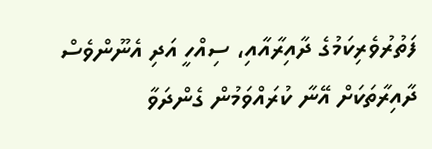ފަތުރުވެރިކަމުގެ ދާއިރާއާއި، ސިއްހީ އަދި އެނޫންވެސް ދާއިރާތަކަށް އޭނާ ކުރައްވަމުން ގެންދަވާ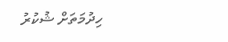ހިދުމަތަށް ޝުކުރު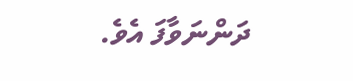ދަންނަވާފަ އެވެ.